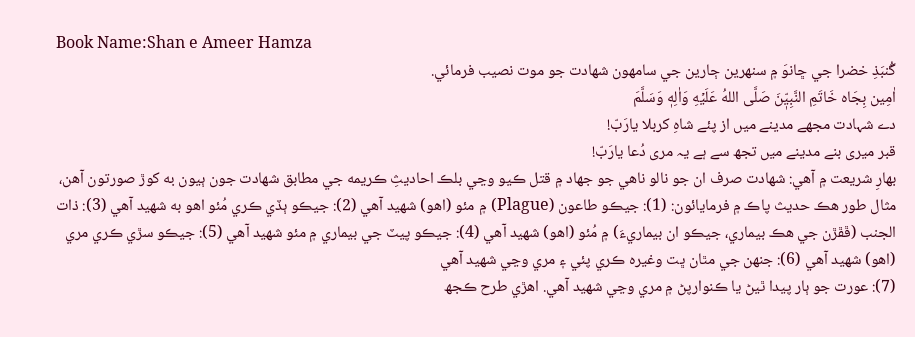Book Name:Shan e Ameer Hamza
گُنبَذِ خضرا جي ڇانوَ ۾ سنهرين ڄارين جي سامهون شهادت جو موت نصيب فرمائي.
اٰمِين بِجَاه خَاتَمِ النَّبِیّٖنَ صَلَّى اللهُ عَلَيۡهِ وَاٰلِهٖ وَسَلَّمَ
دے شہادت مجھے مدینے میں از پئے شاہِ کربلا یارَبّ!
قبر میری بنے مدینے میں تجھ سے ہے یہ مری دُعا یارَبّ!
بهارِ شريعت ۾ آهي: شهادت صرف ان جو نالو ناهي جو جهاد ۾ قتل ڪيو وڃي بلڪ احاديثِ ڪريمه جي مطابق شهادت جون ٻيون به کوڙ صورتون آهن، مثال طور هڪ حديث پاڪ ۾ فرمايائون: (1): جيڪو طاعون (Plague) ۾ مئو (اهو) شهيد آهي (2): جيڪو ٻڏي ڪري مُئو اهو به شهيد آهي (3): ذات الجنب (ڦڦڙن جي هڪ بيماري، جيڪو ان بيماريءَ) ۾ مُئو (اهو) شهيد آهي (4): جيڪو پيٽ جي بيماري ۾ مئو شهيد آهي (5): جيڪو سڙي ڪري مري (اهو) شهيد آهي (6): جنهن جي مٿان ڀت وغيره ڪري پئي ۽ مري وڃي شهيد آهي
(7): عورت جو ٻار پيدا ٿيڻ يا ڪنوارپڻ ۾ مري وڃي شهيد آهي. اهڙي طرح ڪجھ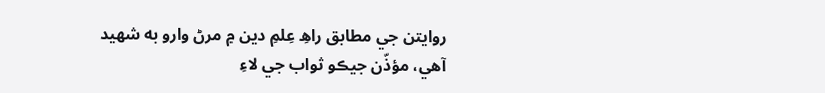روايتن جي مطابق راھِ عِلمِ دين ۾ مرڻ وارو به شهيد آهي، مؤذّن جيڪو ثواب جي لاءِ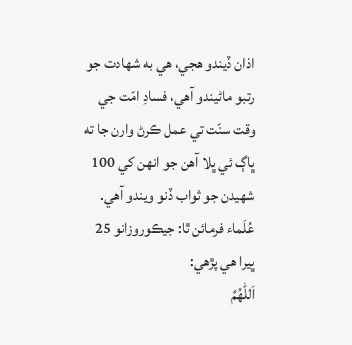اذان ڏيندو هجي، هي به شهادت جو رتبو ماڻيندو آهي، فسادِ امّت جي وقت سنّت تي عمل ڪرڻ وارن جا ته ڀاڳ ئي ڀلا آهن جو انهن کي 100 شهيدن جو ثواب ڏنو ويندو آهي. عُلَماء فرمائن ٿا: جيڪوروزانو 25 ڀيرا هي پڙهي:
اَللّٰھُمَّ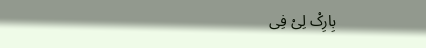بِارِکْ لِیْ فِی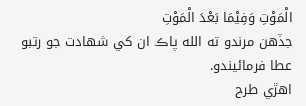الْمَوْتِ وَفِیْمَا بَعْدَ الْمَوْتِ
جڏهن مرندو ته الله پاڪ ان کي شهادت جو رتبو عطا فرمائيندو.
اهڙي طرح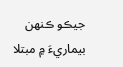جيڪو ڪنهن بيماريءَ ۾ مبتلا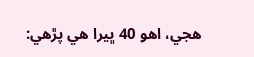هجي، اهو 40 ڀيرا هي پڙهي: